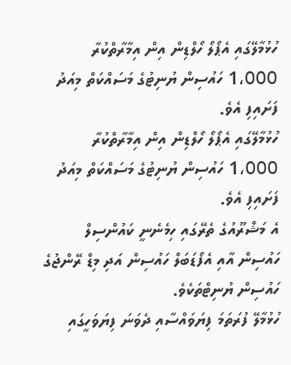ހުޅުމާލޭގައި އެޕޯލޯ ހޯލްޑިން އިން އިމާރާތްކުރާ 1،000 ހައުސިން ޔުނިޓުގެ މަސައްކަތް މިއަދު ފަށައިފި އެވެ.
ހުޅުމާލޭގައި އެޕޯލޯ ހޯލްޑިން އިން އިމާރާތްކުރާ 1،000 ހައުސިން ޔުނިޓުގެ މަސައްކަތް މިއަދު ފަށައިފި އެވެ.
އެ މަޝްރޫއުގެ ތެރޭގައި ހިމެނެނީ ކައުންސިލް ހައުސިން އާއި އެފޯޑަބަލް ހައުސިން އަދި މިޑް ރޭންޖުގެ ހައުސިން ޔުނިޓްތަކެވެ.
ހުޅުމާލޭ ފުރަތަމަ ފިޔަވައްސާއި ދެވަނަ ފިޔަވަހީގައި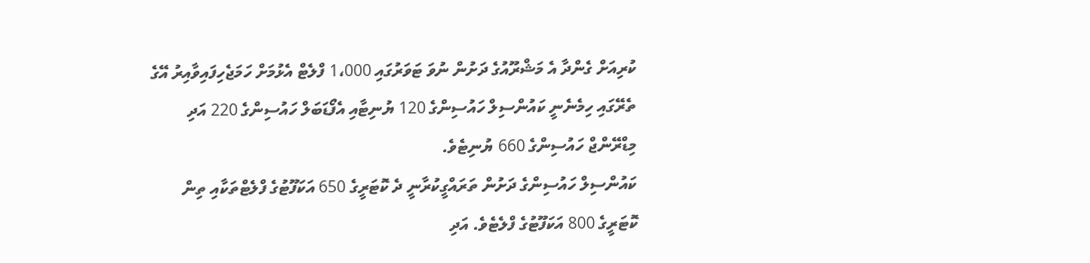ކުރިއަށް ގެންދާ އެ މަޝްރޫއުގެ ދަށުން ނުވަ ޓަވަރުގައި 1،000 ފްލެޓް އެޅުމަށް ހަމަޖެހިފައިވާއިރު އޭގެ ތެރޭގައި ހިމެނެނީ ކައުންސިލް ހައުސިންގެ 120 ޔުނިޓާއި އެފޯޑަބަލް ހައުސިންގެ 220 އަދި މިޑްރޭންޖް ހައުސިންގެ 660 ޔުނިޓެވެ.
ކައުންސިލް ހައުސިންގެ ދަށުން ތަރައްގީކުރާނީ ދެ ކޮޓަރީގެ 650 އަކަފޫޓުގެ ފްލެޓްތަކާއި ތިން ކޮޓަރީގެ 800 އަކަފޫޓުގެ ފްލެޓެވެ. އަދި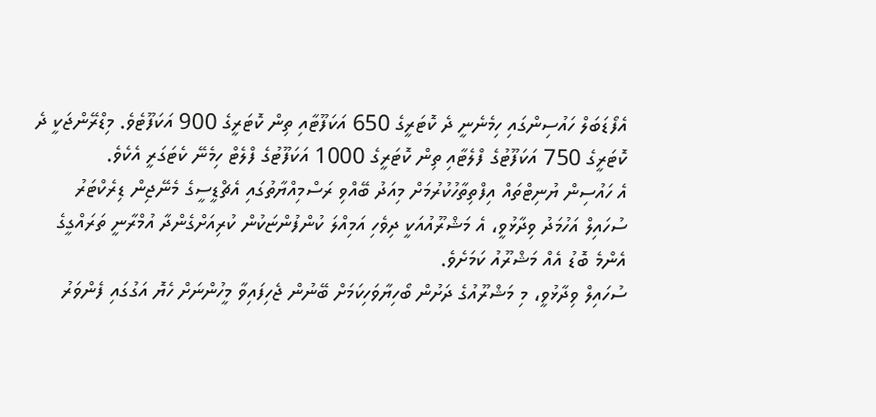އެފޯޑަބަލް ހައުސިންގައި ހިމެނެނީ ދެ ކޮޓަރީގެ 650 އަކަފޫޓާއި ތިން ކޮޓަރީގެ 900 އަކަފޫޓެވެ. މިޑްރޭންޖަކީ ދެ ކޮޓަރީގެ 750 އަކަފޫޓުގެ ފްލެޓާއި ތިން ކޮޓަރީގެ 1000 އަކަފޫޓުގެ ފްލެޓް ހިމެނޭ ކެޓަގަރީ އެކެވެ.
އެ ހައުސިން ޔުނިޓްތައް އިފްތިތާހުކުރުމަށް މިއަދު ބޭއްވި ރަސްމިއްޔާތުގައި އެޗްޑީސީގެ މެނޭޖިން ޑިރެކްޓަރު ސުހައިލް އަހުމަދު ވިދާޅުވީ، އެ މަޝްރޫއުއަކީ ދިވެހި އަމިއްލަ ކުންފުންޏަކުން ކުރިއަށްގެންދާ އުމްރާނީ ތަރައްގީގެ އެންމެ ބޮޑު އެއް މަޝްރޫއު ކަމަށެވެ.
ސުހައިލް ވިދާޅުވީ، މި މަޝްރޫއުގެ ދަށުން ބޯހިޔާވަހިކަމަށް ބޭނުން ޖެހިފައިވާ މީހުންނަށް ހެޔޮ އަގުގައި ފެންވަރު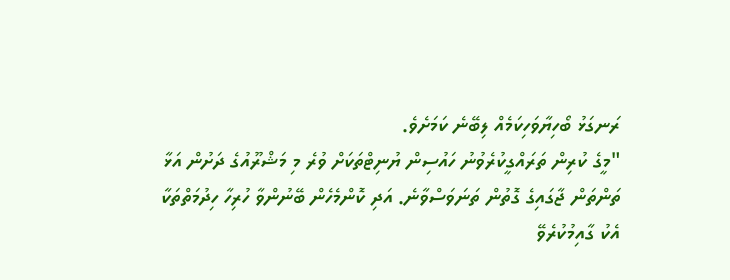ރަނގަޅު ބޯހިޔާވަހިކަމެއް ލިބޭނެ ކަމަށެވެ.
"މީގެ ކުރިން ތަރައްގީކުރެވުނު ހައުސިން ޔުނިޓްތަކަށް ވުރެ މި މަޝްރޫއުގެ ދަށުން އަޅާ ތަންތަން ޖާގައިގެ ގޮތުން ތަނަވަސްވާނެ. އަދި ކޮންމެހެން ބޭނުންވާ ހުރިހާ ހިދުމަތްތަކާ އެކު ގާއިމުކުރެވޭ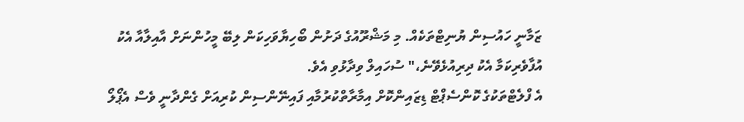ޒަމާނީ ހައުސިން ޔުނިޓްތަކެއް. މި މަޝްރޫއުގެ ދަށުން ބޯހިޔާވަހިކަން ލިބޭ މީހުންނަށް އާއިލާއާ އެކު އުފާވެރިކަމާ އެކު ދިރިއުޅެވޭނެ،" ސުހައިލް ވިދާޅުވި އެވެ.
އެ ފްލެޓްތަކުގެ ކޮންސެޕްޓް ޑިޒައިންކޮށް އިމާރާތްކުރުމާއި ފައިނޭންސިން ކުރިއަށް ގެންދާނީ ވެސް އެޕޯލޯ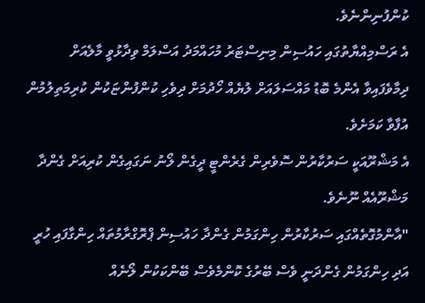ކުންފުނިންނެވެ.
އެ ރަސްމިއްޔާތުގައި ހައުސިން މިނިސްޓަރު މުހައްމަދު އަސްލަމް ވިދާޅުވީ މާލެއަށް ދިމާވެފައިވާ އެންމެ ބޮޑު މައްސަލައަށް ލުޔެއް ހޯދުމަށް ދިވެހި ކުންފުންޏަކުން ކުރިމަތިލުމުން އުފާވާ ކަމަށެވެ.
އެ މަޝްރޫއަކީ ސަރުކާރުން ސޮވެރިން ގެރެންޓީ ދީގެން ލޯނު ނަގައިގެން ކުރިއަށް ގެންދާ މަޝްރޫއެއް ނޫނެވެ.
"އާންމުގޮތެއްގައި ސަރުކާރުން ހިންގަމުން ގެންދާ ހައުސިން ޕްރޮގްރާމުތައް ހިންގާފައި ހުރީ އަދި ހިންގަމުން ގެންދަނީ ވެސް ބޭރުގެ ކޮންމެވެސް ބޭންކަކުން ލޯނެއް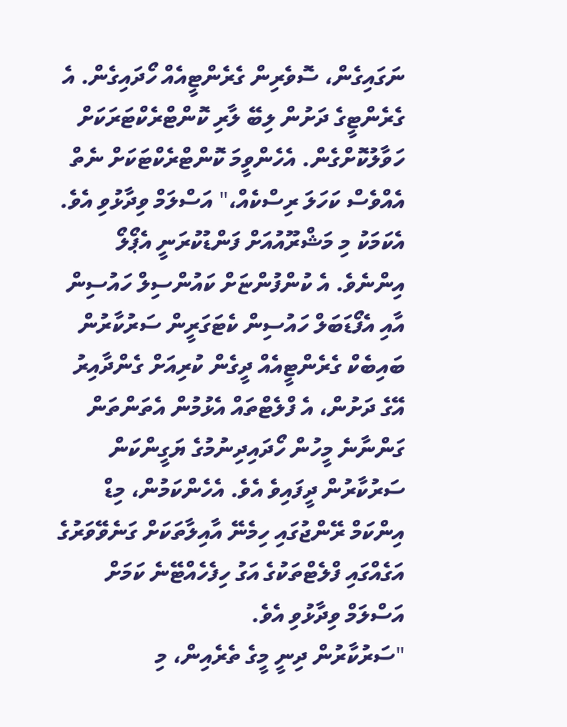ނަގައިގެން، ސޮވެރިން ގެރެންޓީއެއް ހޯދައިގެން. އެ ގެރެންޓީގެ ދަށުން ލިބޭ ލާރި ކޮންޓްރެކްޓަރަކަށް ހަވާލުކޮށްގެން. އެހެންވީމަ ކޮންޓްރެކްޓަކަށް ނެތް އެއްވެސް ކަހަލަ ރިސްކެއް،" އަސްލަމް ވިދާޅުވި އެވެ.
އެކަމަކު މި މަޝްރޫއުއަށް ފަންޑުކުރަނީ އެޕޯލޯ އިންނެވެ. އެ ކުންފުންޏަށް ކައުންސިލް ހައުސިން އާއި އެފޯޑަބަލް ހައުސިން ކެޓަގަރީން ސަރުކާރުން ބައިބެކް ގެރެންޓީއެއް ދީގެން ކުރިއަށް ގެންދާއިރު އޭގެ ދަށުން، އެ ފްލެޓްތައް އެޅުމުން އެތަންތަން ގަންނާނެ މީހުން ހޯދައިދިނުމުގެ ޔަގީންކަން ސަރުކާރުން ދީފައިވެ އެވެ. އެހެންކަމުން، މިޑް އިންކަމް ރޭންޖުގައި ހިމެނޭ އާއިލާތަކަށް ގަނެވޭވަރުގެ އަގެއްގައި ފްލެޓްތަކުގެ އަގު ހިފެހެއްޓޭނެ ކަމަށް އަސްލަމް ވިދާޅުވި އެވެ.
"ސަރުކާރުން ދިނީ މީގެ ތެރެއިން، މި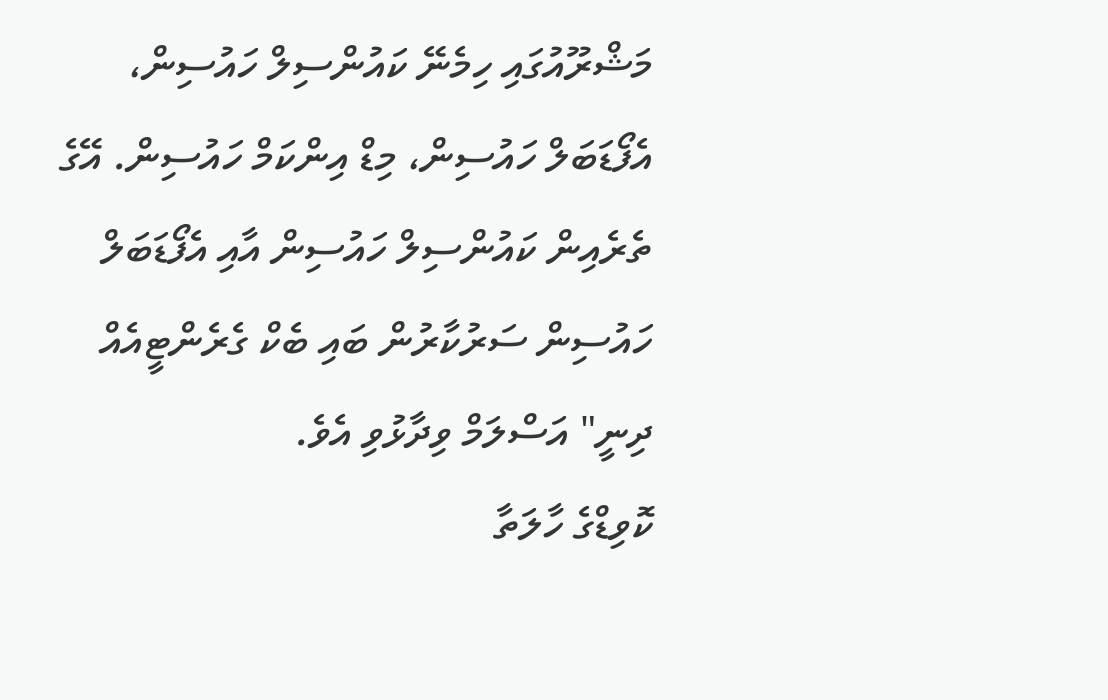މަޝްރޫއުގައި ހިމެނޭ ކައުންސިލް ހައުސިން، އެފޯޑަބަލް ހައުސިން، މިޑް އިންކަމް ހައުސިން. އޭގެ ތެރެއިން ކައުންސިލް ހައުސިން އާއި އެފޯޑަބަލް ހައުސިން ސަރުކާރުން ބައި ބެކް ގެރެންޓީއެއް ދިނީ" އަސްލަމް ވިދާޅުވި އެވެ.
ކޮވިޑްގެ ހާލަތާ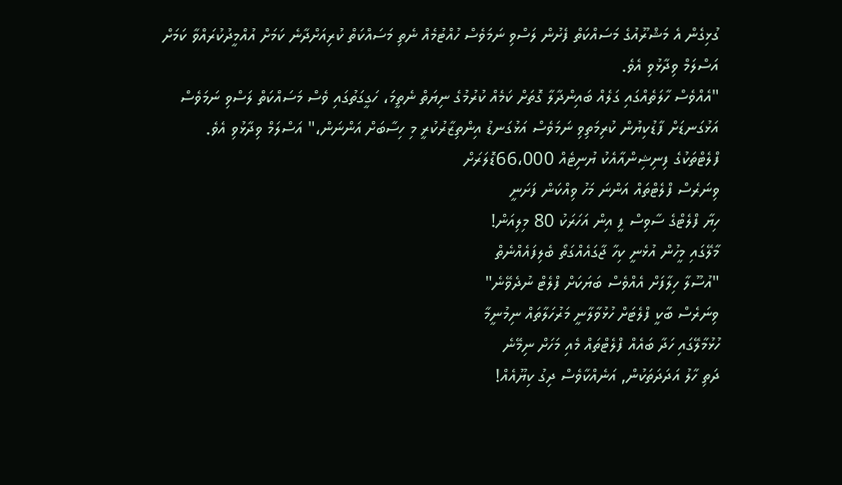ގުޅިގެން އެ މަޝްރޫއުގެ މަސައްކަތް ފެށުން ލަސްވި ނަމަވެސް ހުއްޓުމެއް ނެތި މަސައްކަތް ކުރިއަށްދާނެ ކަމަށް އުއްމީދުކުރައްވާ ކަމަށް އަސްލަމް ވިދާޅުވި އެވެ.
"އެއްވެސް ހާލަތެއްގައި ގަލެއް ބައިންދާލާ ގޮތަށް ކަމެއް ކުރުމުގެ ނިޔަތް ނެތީމަ، ހަގީގަތުގައި ވެސް މަސައްކަތް ލަސްވި ނަމަވެސް އަޅުގަނޑަށް ފާޑުކިޔުން ކުރިމަތިވި ނަމަވެސް އަޅުގަނޑު އިންތިޒާރުކުރީ މި ހިސާބަށް އަންނަން،" އަސްލަމް ވިދާޅުވި އެވެ.
ފްލެޓްތަކުގެ ފިނިޝިންއާއެކު ޔުނިޓެއް 66،000ޑޮލަރަށް
ވިނަރެސް ފްލެޓްތައް އަންނަ މަހު ވިއްކަން ފަށަނީ
ހިޔާ ފްލެޓްގެ ސާވިސް ފީ އިން އަހަރަކު 80 މިލިއަން!
މާލޭގައި މީހުން އުޅެނީ ކިހާ ޖާގައެއްގަތޯ ބެލިފައެއްނެތް
"އުސޫލާ ހިލާފަށް އެއްވެސް ބަޔަކަށް ފްލެޓް ނުދެވޭނެ"
ވިނަރެސް ބާކީ ފްލެޓަށް ހުޅުވާލާނީ މަރުހަލާތައް ނިމުނީމާ
ހުޅުމާލޭގައި ހަދާ ބައެއް ފްލެޓްތައް މެއި މަހަށް ނިމޭނެ
ދަތި ހާލު އަދަދަތަކުން, އަނެއްކާވެސް ދިގު ކިޔޫއެއް!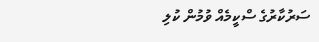ސަރުކާރުގެ ސްކީމެއް ވުމުން ކުލި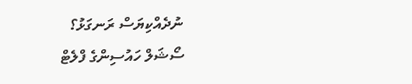ނުދެއްކިޔަސް ރަނގަޅު؟
ސޯޝަލް ހައުސިންގެ ފްލެޓް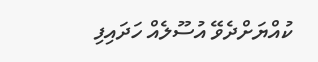ކުއްޔަށްދެވޭ އުސޫލެއް ހަދައިފި